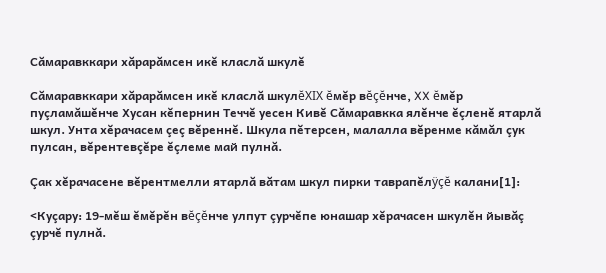Сăмаравккари хăрарăмсен икĕ класлă шкулĕ

Сăмаравккари хăрарăмсен икĕ класлă шкулĕXIX ĕмĕр вĕçĕнче, XX ĕмĕр пуçламăшĕнче Хусан кĕпернин Теччĕ уесен Кивĕ Сăмаравкка ялĕнче ĕçленĕ ятарлă шкул. Унта хĕрачасем çеç вĕреннĕ. Шкула пĕтерсен, малалла вĕренме кăмăл çук пулсан, вĕрентевçĕре ĕçлеме май пулнă.

Çак хĕрачасене вĕрентмелли ятарлă вăтам шкул пирки таврапĕлÿçĕ калани[1]:

<Куçару: 19-мĕш ĕмĕрĕн вĕçĕнче улпут çурчĕпе юнашар хĕрачасен шкулĕн йывăç çурчĕ пулнă.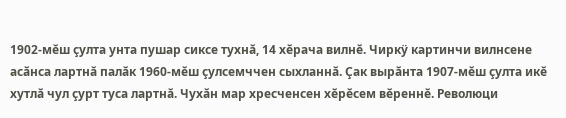1902-мĕш çулта унта пушар сиксе тухнă, 14 хĕрача вилнĕ. Чиркÿ картинчи вилнсене асăнса лартнă палăк 1960-мĕш çулсемччен сыхланнă. Çак вырăнта 1907-мĕш çулта икĕ хутлă чул çурт туса лартнă. Чухăн мар хресченсен хĕрĕсем вĕреннĕ. Революци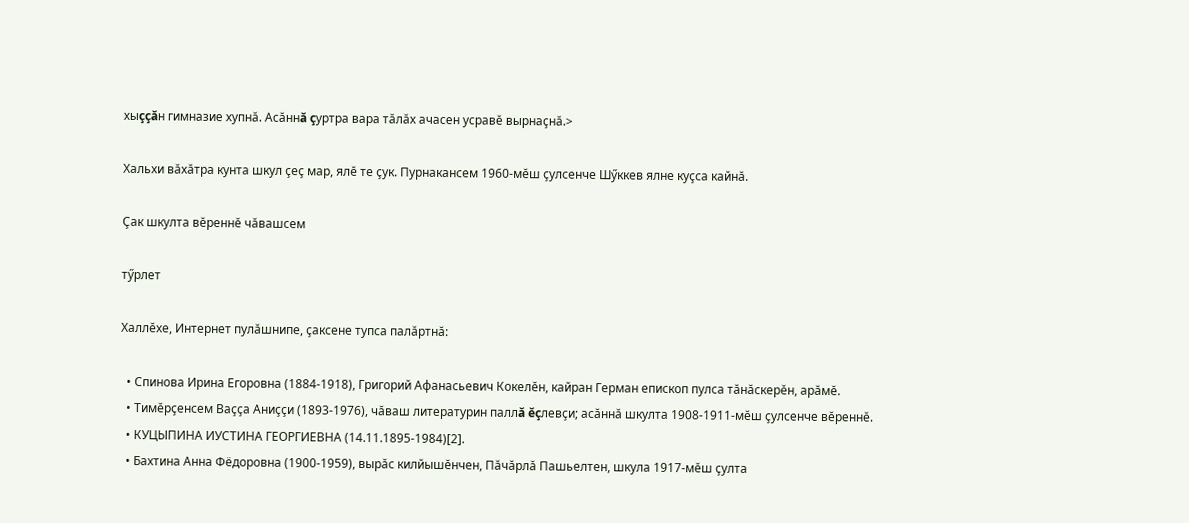хыççăн гимназие хупнă. Асăннă çуртра вара тăлăх ачасен усравĕ вырнаçнă.>

Хальхи вăхăтра кунта шкул çеç мар, ялĕ те çук. Пурнакансем 1960-мĕш çулсенче Шӳккев ялне куçса кайнă.

Çак шкулта вĕреннĕ чăвашсем

тӳрлет

Халлĕхе, Интернет пулăшнипе, çаксене тупса палăртнă:

  • Спинова Ирина Егоровна (1884-1918), Григорий Афанасьевич Кокелĕн, кайран Герман епископ пулса тăнăскерĕн, арăмĕ.
  • Тимĕрçенсем Ваççа Аниççи (1893-1976), чăваш литературин паллă ĕçлевçи; асăннă шкулта 1908-1911-мĕш çулсенче вĕреннĕ.
  • КУЦЫПИНА ИУСТИНА ГЕОРГИЕВНА (14.11.1895-1984)[2].
  • Бахтина Анна Фёдоровна (1900-1959), вырăс килйышĕнчен, Пăчăрлă Пашьелтен, шкула 1917-мĕш çулта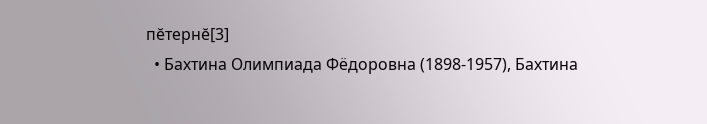пĕтернĕ[3]
  • Бахтина Олимпиада Фёдоровна (1898-1957), Бахтина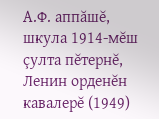А.Ф. аппăшĕ, шкула 1914-мĕш çулта пĕтернĕ, Ленин орденĕн кавалерĕ (1949)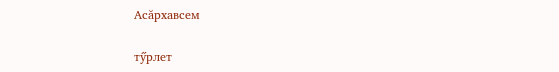Асăрхавсем

тӳрлет